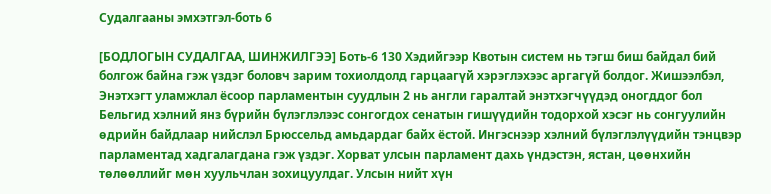Судалгааны эмхэтгэл-боть 6

[БОДЛОГЫН СУДАЛГАА, ШИНЖИЛГЭЭ] Боть-6 130 Хэдийгээр Квотын систем нь тэгш биш байдал бий болгож байна гэж үздэг боловч зарим тохиолдолд гарцаагүй хэрэглэхээс аргагүй болдог. Жишээлбэл, Энэтхэгт уламжлал ёсоор парламентын суудлын 2 нь англи гаралтай энэтхэгчүүдэд оногддог бол Бельгид хэлний янз бүрийн бүлэглэлээс сонгогдох сенатын гишүүдийн тодорхой хэсэг нь сонгуулийн өдрийн байдлаар нийслэл Брюссельд амьдардаг байх ёстой. Ингэснээр хэлний бүлэглэлүүдийн тэнцвэр парламентад хадгалагдана гэж үздэг. Хорват улсын парламент дахь үндэстэн, ястан, цөөнхийн төлөөллийг мөн хуульчлан зохицуулдаг. Улсын нийт хүн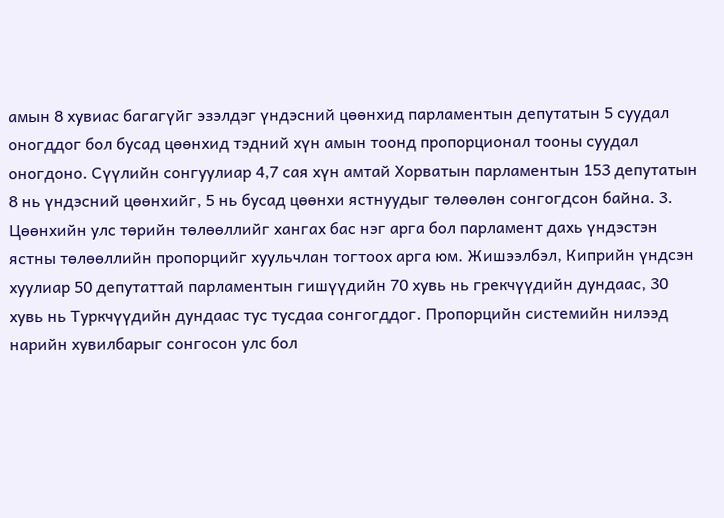амын 8 хувиас багагүйг эзэлдэг үндэсний цөөнхид парламентын депутатын 5 суудал оногддог бол бусад цөөнхид тэдний хүн амын тоонд пропорционал тооны суудал оногдоно. Сүүлийн сонгуулиар 4,7 сая хүн амтай Хорватын парламентын 153 депутатын 8 нь үндэсний цөөнхийг, 5 нь бусад цөөнхи ястнуудыг төлөөлөн сонгогдсон байна. 3. Цөөнхийн улс төрийн төлөөллийг хангах бас нэг арга бол парламент дахь үндэстэн ястны төлөөллийн пропорцийг хуульчлан тогтоох арга юм. Жишээлбэл, Киприйн үндсэн хуулиар 50 депутаттай парламентын гишүүдийн 70 хувь нь грекчүүдийн дундаас, 30 хувь нь Туркчүүдийн дундаас тус тусдаа сонгогддог. Пропорцийн системийн нилээд нарийн хувилбарыг сонгосон улс бол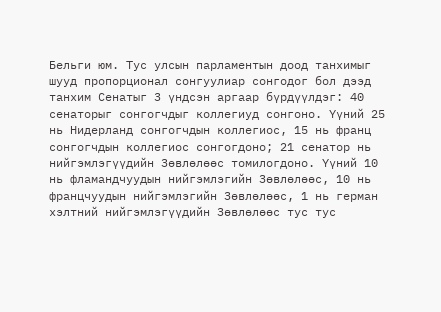Бельги юм. Тус улсын парламентын доод танхимыг шууд пропорционал сонгуулиар сонгодог бол дээд танхим Сенатыг 3 үндсэн аргаар бүрдүүлдэг: 40 сенаторыг сонгогчдыг коллегиуд сонгоно. Үүний 25 нь Нидерланд сонгогчдын коллегиос, 15 нь франц сонгогчдын коллегиос сонгогдоно; 21 сенатор нь нийгэмлэгүүдийн Зөвлөлөөс томилогдоно. Үүний 10 нь фламандчуудын нийгэмлэгийн Зөвлөлөөс, 10 нь францчуудын нийгэмлэгийн Зөвлөлөөс, 1 нь герман хэлтний нийгэмлэгүүдийн Зөвлөлөөс тус тус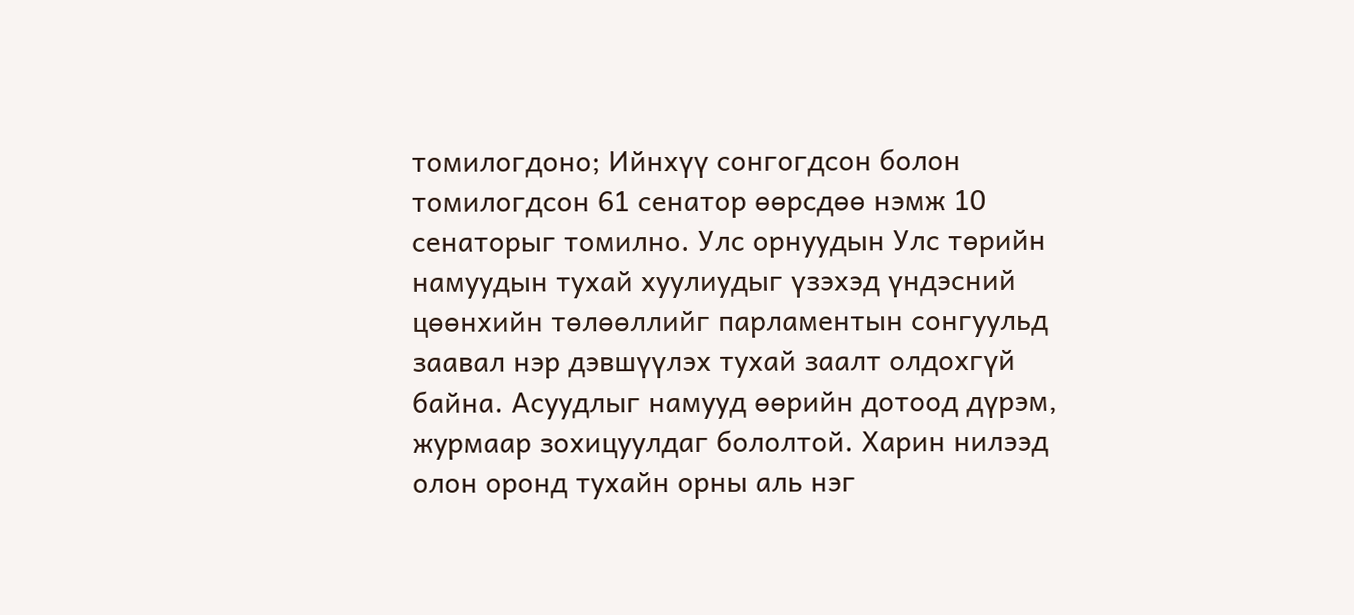томилогдоно; Ийнхүү сонгогдсон болон томилогдсон 61 сенатор өөрсдөө нэмж 10 сенаторыг томилно. Улс орнуудын Улс төрийн намуудын тухай хуулиудыг үзэхэд үндэсний цөөнхийн төлөөллийг парламентын сонгуульд заавал нэр дэвшүүлэх тухай заалт олдохгүй байна. Асуудлыг намууд өөрийн дотоод дүрэм, журмаар зохицуулдаг бололтой. Харин нилээд олон оронд тухайн орны аль нэг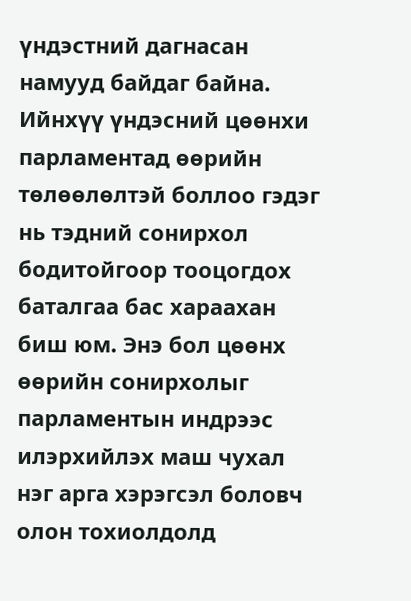үндэстний дагнасан намууд байдаг байна. Ийнхүү үндэсний цөөнхи парламентад өөрийн төлөөлөлтэй боллоо гэдэг нь тэдний сонирхол бодитойгоор тооцогдох баталгаа бас хараахан биш юм. Энэ бол цөөнх өөрийн сонирхолыг парламентын индрээс илэрхийлэх маш чухал нэг арга хэрэгсэл боловч олон тохиолдолд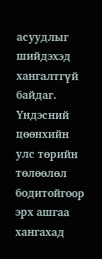асуудлыг шийдэхэд хангалтгүй байдаг. Үндэсний цөөнхийн улс төрийн төлөөлөл бодитойгоор эрх ашгаа хангахад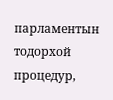парламентын тодорхой процедур,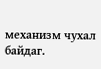механизм чухал байдаг.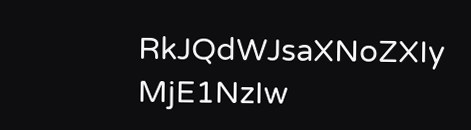RkJQdWJsaXNoZXIy MjE1NzIw